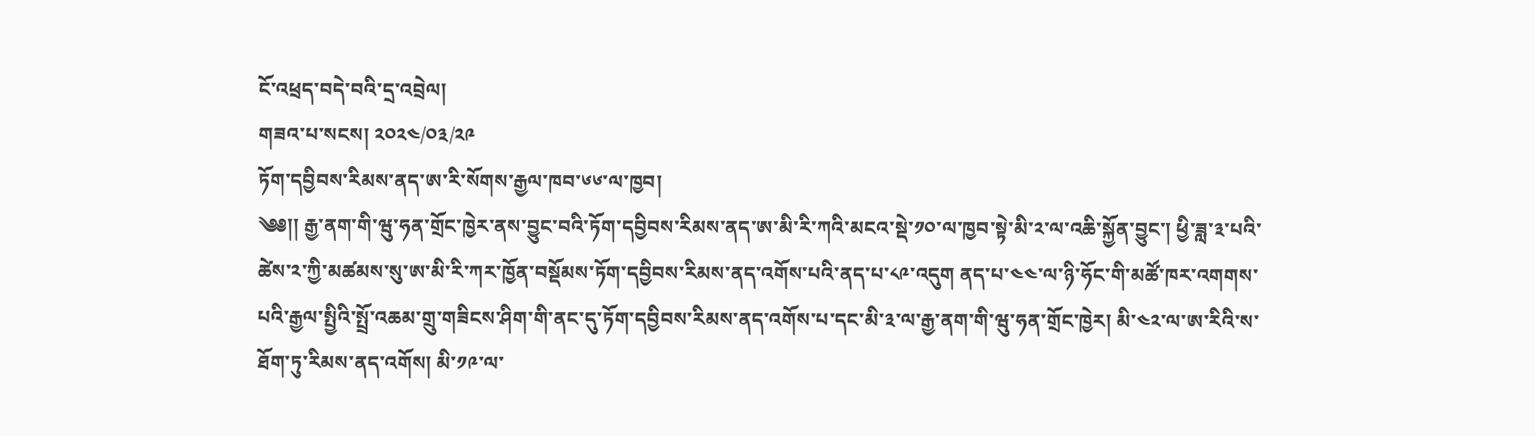ངོ་འཕྲད་བདེ་བའི་དྲ་འབྲེལ།
གཟའ་པ་སངས། ༢༠༢༤/༠༣/༢༩
ཏོག་དབྱིབས་རིམས་ནད་ཨ་རི་སོགས་རྒྱལ་ཁབ་༦༦་ལ་ཁྱབ།
༄༅།། རྒྱ་ནག་གི་ཝུ་ཧན་གྲོང་ཁྱེར་ནས་བྱུང་བའི་ཏོག་དབྱིབས་རིམས་ནད་ཨ་མི་རི་ཀའི་མངའ་སྡེ་༡༠་ལ་ཁྱབ་སྟེ་མི་༢་ལ་འཆི་སྐྱོན་བྱུང་། ཕྱི་ཟླ་༣་པའི་ཚེས་༢་ཀྱི་མཚམས་སུ་ཨ་མི་རི་ཀར་ཁྱོན་བསྡོམས་ཏོག་དབྱིབས་རིམས་ནད་འགོས་པའི་ནད་པ་༨༩་འདུག ནད་པ་༤༤་ལ་ཉི་ཧོང་གི་མཚོ་ཁར་འགགས་པའི་རྒྱལ་སྤྱིའི་སྤྲོ་འཆམ་གྲུ་གཟིངས་ཤིག་གི་ནང་དུ་ཏོག་དབྱིབས་རིམས་ནད་འགོས་པ་དང་མི་༣་ལ་རྒྱ་ནག་གི་ཝུ་ཧན་གྲོང་ཁྱེར། མི་༤༢་ལ་ཨ་རིའི་ས་ཐོག་ཏུ་རིམས་ནད་འགོས། མི་༡༩་ལ་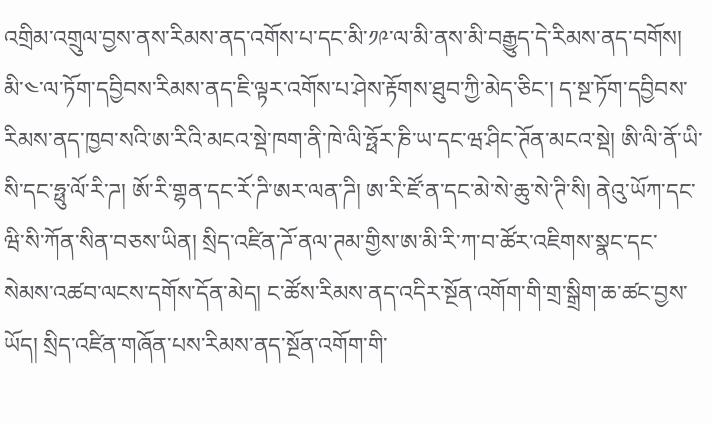འགྲིམ་འགྲུལ་བྱས་ནས་རིམས་ནད་འགོས་པ་དང་མི་༡༩་ལ་མི་ནས་མི་བརྒྱུད་དེ་རིམས་ནད་བགོས། མི་༤་ལ་ཏོག་དབྱིབས་རིམས་ནད་ཇི་ལྟར་འགོས་པ་ཤེས་རྟོགས་ཐུབ་ཀྱི་མེད་ཅིང་། ད་སྔ་ཏོག་དབྱིབས་རིམས་ནད་ཁྱབ་སའི་ཨ་རིའི་མངའ་སྡེ་ཁག་ནི་ཁེ་ལི་ཧྥོར་ཎི་ཡ་དང་ཝ་ཤིང་ཊོན་མངའ་སྡེ། ཨི་ལི་ནོ་ཡི་སི་དང་ཧྥུ་ལོ་རི་ཌ། ཨོ་རི་གྷན་དང་རོ་ཌི་ཨར་ལན་ཌི། ཨ་རི་ཛོ་ན་དང་མེ་སེ་ཆུ་སེ་ཊི་སི། ནེའུ་ཡོཀ་དང་ཝི་སི་ཀོན་སིན་བཅས་ཡིན། སྲིད་འཛིན་ཌོ་ནལ་ཊམ་གྱིས་ཨ་མི་རི་ཀ་བ་ཚོར་འཇིགས་སྣང་དང་སེམས་འཚབ་ལངས་དགོས་དོན་མེད། ང་ཚོས་རིམས་ནད་འདིར་སྔོན་འགོག་གི་གྲ་སྒྲིག་ཆ་ཚང་བྱས་ཡོད། སྲིད་འཛིན་གཞོན་པས་རིམས་ནད་སྔོན་འགོག་གི་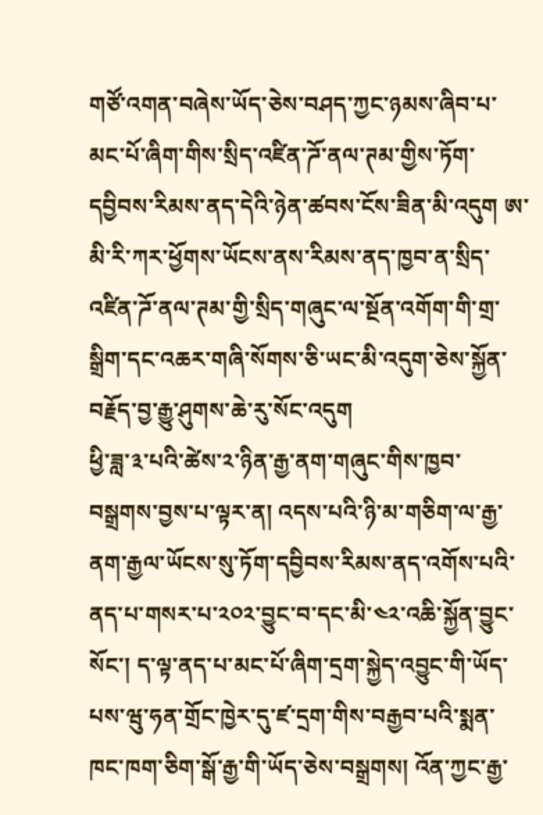གཙོ་འགན་བཞེས་ཡོད་ཅེས་བཤད་ཀྱང་ཉམས་ཞིབ་པ་མང་པོ་ཞིག་གིས་སྲིད་འཛིན་ཌོ་ནལ་ཊམ་གྱིས་ཏོག་དབྱིབས་རིམས་ནད་དེའི་ཉེན་ཚབས་ངོས་ཟིན་མི་འདུག ཨ་མི་རི་ཀར་ཕྱོགས་ཡོངས་ནས་རིམས་ནད་ཁྱབ་ན་སྲིད་འཛིན་ཌོ་ནལ་ཊམ་གྱི་སྲིད་གཞུང་ལ་སྔོན་འགོག་གི་གྲ་སྒྲིག་དང་འཆར་གཞི་སོགས་ཅི་ཡང་མི་འདུག་ཅེས་སྐྱོན་བརྗོད་བྱ་རྒྱུ་ཤུགས་ཆེ་རུ་སོང་འདུག
ཕྱི་ཟླ་༣་པའི་ཚེས་༢་ཉིན་རྒྱ་ནག་གཞུང་གིས་ཁྱབ་བསྒྲགས་བྱས་པ་ལྟར་ན། འདས་པའི་ཉི་མ་གཅིག་ལ་རྒྱ་ནག་རྒྱལ་ཡོངས་སུ་ཏོག་དབྱིབས་རིམས་ནད་འགོས་པའི་ནད་པ་གསར་པ་༢༠༢་བྱུང་བ་དང་མི་༤༢་འཆི་སྐྱོན་བྱུང་སོང་། ད་ལྟ་ནད་པ་མང་པོ་ཞིག་དྲག་སྐྱེད་འབྱུང་གི་ཡོད་པས་ཝུ་ཧན་གྲོང་ཁྱེར་དུ་ཛ་དྲག་གིས་བརྒྱབ་པའི་སྨན་ཁང་ཁག་ཅིག་སྒོ་རྒྱ་གི་ཡོད་ཅེས་བསྒྲགས། འོན་ཀྱང་རྒྱ་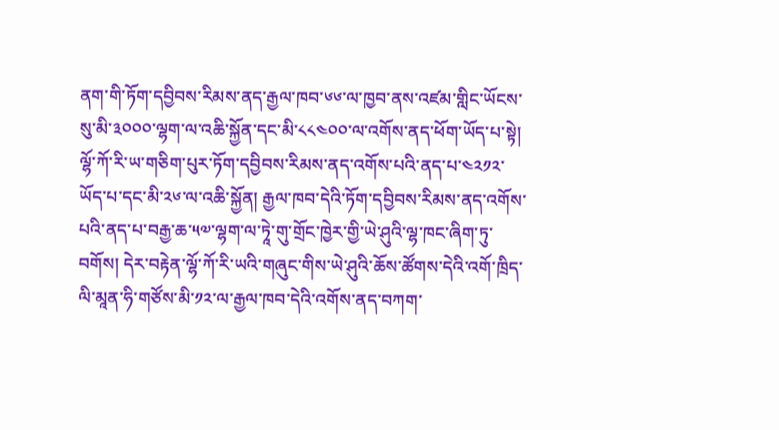ནག་གི་ཏོག་དབྱིབས་རིམས་ནད་རྒྱལ་ཁབ་༦༦་ལ་ཁྱབ་ནས་འཛམ་གླིང་ཡོངས་སུ་མི་༣༠༠༠་ལྷག་ལ་འཆི་སྐྱོན་དང་མི་༨༨༤༠༠་ལ་འགོས་ནད་ཕོག་ཡོད་པ་སྟེ། ལྷོ་ཀོ་རི་ཡ་གཅིག་པུར་ཏོག་དབྱིབས་རིམས་ནད་འགོས་པའི་ནད་པ་༤༢༡༢་ཡོད་པ་དང་མི་༢༦་ལ་འཆི་སྐྱོན། རྒྱལ་ཁབ་དེའི་ཏོག་དབྱིབས་རིམས་ནད་འགོས་པའི་ནད་པ་བརྒྱ་ཆ་༥༧་ལྷག་ལ་ཏཱེ་གུ་གྲོང་ཁྱེར་གྱི་ཡེ་ཤུའི་ལྷ་ཁང་ཞིག་ཏུ་བགོས། དེར་བརྟེན་ལྷོ་ཀོ་རི་ཡའི་གཞུང་གིས་ཡེ་ཤུའི་ཆོས་ཚོགས་དེའི་འགོ་ཁྲིད་ལི་མཱན་ཧི་གཙོས་མི་༡༢་ལ་རྒྱལ་ཁབ་དེའི་འགོས་ནད་བཀག་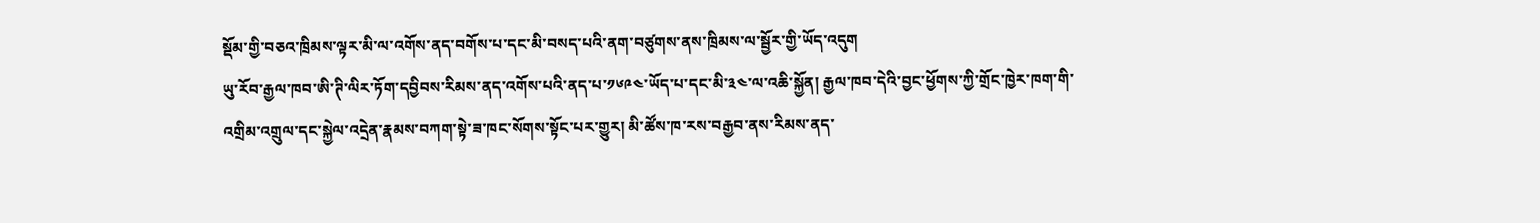སྡོམ་གྱི་བཅའ་ཁྲིམས་ལྟར་མི་ལ་འགོས་ནད་བགོས་པ་དང་མི་བསད་པའི་ནག་བཙུགས་ནས་ཁྲིམས་ལ་སྦྱོར་གྱི་ཡོད་འདུག
ཡུ་རོབ་རྒྱལ་ཁབ་ཨི་ཊི་ལིར་ཏོག་དབྱིབས་རིམས་ནད་འགོས་པའི་ནད་པ་༡༦༩༤་ཡོད་པ་དང་མི་༣༤་ལ་འཆི་སྐྱོན། རྒྱལ་ཁབ་དེའི་བྱང་ཕྱོགས་ཀྱི་གྲོང་ཁྱེར་ཁག་གི་འགྲིམ་འགྲུལ་དང་སྐྱེལ་འདྲེན་རྣམས་བཀག་སྟེ་ཟ་ཁང་སོགས་སྟོང་པར་གྱུར། མི་ཚོས་ཁ་རས་བརྒྱབ་ནས་རིམས་ནད་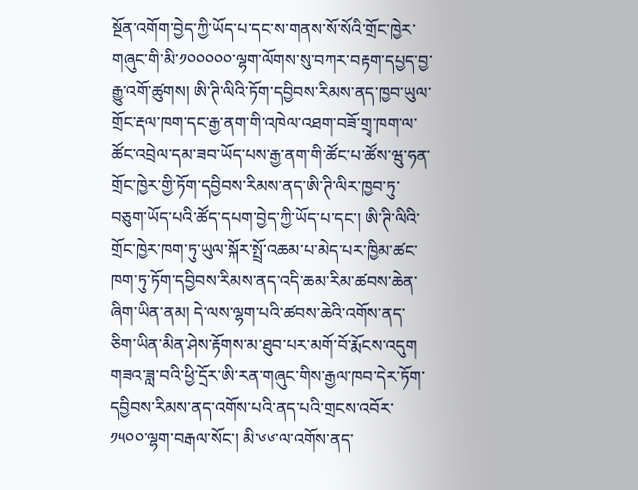སྔོན་འགོག་བྱེད་ཀྱི་ཡོད་པ་དང་ས་གནས་སོ་སོའི་གྲོང་ཁྱེར་གཞུང་གི་མི་༡༠༠༠༠༠་ལྷག་ལོགས་སུ་བཀར་བརྟག་དཔྱད་བྱ་རྒྱུ་འགོ་ཚུགས། ཨི་ཊི་ལིའི་ཏོག་དབྱིབས་རིམས་ནད་ཁྱབ་ཡུལ་གྲོང་རྡལ་ཁག་དང་རྒྱ་ནག་གི་འཁེལ་འཐག་བཟོ་གྲྭ་ཁག་ལ་ཚོང་འབྲེལ་དམ་ཟབ་ཡོད་པས་རྒྱ་ནག་གི་ཚོང་པ་ཚོས་ཝུ་ཧན་གྲོང་ཁྱེར་གྱི་ཏོག་དབྱིབས་རིམས་ནད་ཨི་ཊི་ལིར་ཁྱབ་ཏུ་བཅུག་ཡོད་པའི་ཚོད་དཔག་བྱེད་ཀྱི་ཡོད་པ་དང་། ཨི་ཊི་ལིའི་གྲོང་ཁྱེར་ཁག་ཏུ་ཡུལ་སྐོར་སྤྲོ་འཆམ་པ་མེད་པར་ཁྱིམ་ཚང་ཁག་ཏུ་ཏོག་དབྱིབས་རིམས་ནད་འདི་ཆམ་རིམ་ཚབས་ཆེན་ཞིག་ཡིན་ནམ། དེ་ལས་ལྷག་པའི་ཚབས་ཆེའི་འགོས་ནད་ཅིག་ཡིན་མིན་ཤེས་རྟོགས་མ་ཐུབ་པར་མགོ་བོ་རྨོངས་འདུག
གཟའ་ཟླ་བའི་ཕྱི་དྲོར་ཨི་རན་གཞུང་གིས་རྒྱལ་ཁབ་དེར་ཏོག་དབྱིབས་རིམས་ནད་འགོས་པའི་ནད་པའི་གྲངས་འབོར་༡༥༠༠་ལྷག་བརྒལ་སོང་། མི་༦༦་ལ་འགོས་ནད་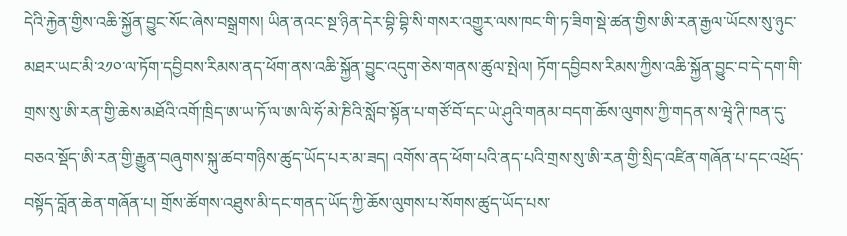དེའི་རྐྱེན་གྱིས་འཆི་སྐྱོན་བྱུང་སོང་ཞེས་བསྒྲགས། ཡིན་ནའང་སྔ་ཉིན་དེར་བྷི་བྷི་སི་གསར་འགྱུར་ལས་ཁང་གི་ཏ་ཟིག་སྡེ་ཚན་གྱིས་ཨི་རན་རྒྱལ་ཡོངས་སུ་ཉུང་མཐར་ཡང་མི་༢༡༠་ལ་ཏོག་དབྱིབས་རིམས་ནད་ཕོག་ནས་འཆི་སྐྱོན་བྱུང་འདུག་ཅེས་གནས་ཚུལ་སྤེལ། ཏོག་དབྱིབས་རིམས་ཀྱིས་འཆི་སྐྱོན་བྱུང་བ་དེ་དག་གི་གྲས་སུ་ཨི་རན་གྱི་ཆེས་མཐོའི་འགོ་ཁྲིད་ཨ་ཡ་ཏོ་ལ་ཨ་ལི་ཧོ་མེ་ཎིའི་སློབ་སྟོན་པ་གཙོ་བོ་དང་ཡེ་ཤུའི་གནམ་བདག་ཆོས་ལུགས་ཀྱི་གདན་ས་ཝྭེ་ཊི་ཁན་དུ་བཅའ་སྡོད་ཨི་རན་གྱི་རྒྱུན་བཞུགས་སྐུ་ཚབ་གཉིས་ཚུད་ཡོད་པར་མ་ཟད། འགོས་ནད་ཕོག་པའི་ནད་པའི་གྲས་སུ་ཨི་རན་གྱི་སྲིད་འཛིན་གཞོན་པ་དང་འཕྲོད་བསྟོད་བློན་ཆེན་གཞོན་པ། གྲོས་ཚོགས་འཐུས་མི་དང་གནད་ཡོད་ཀྱི་ཆོས་ལུགས་པ་སོགས་ཚུད་ཡོད་པས་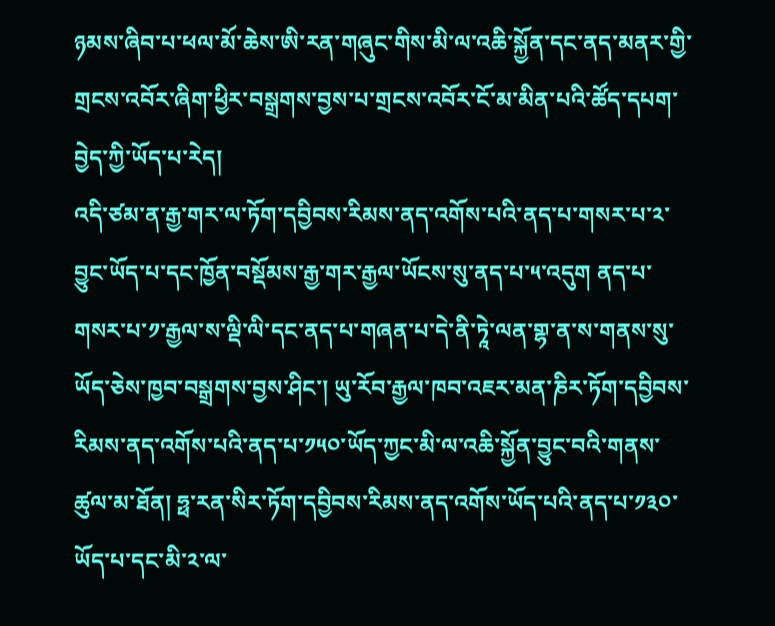ཉམས་ཞིབ་པ་ཕལ་མོ་ཆེས་ཨི་རན་གཞུང་གིས་མི་ལ་འཆི་སྐྱོན་དང་ནད་མནར་གྱི་གྲངས་འབོར་ཞིག་ཕྱིར་བསྒྲགས་བྱས་པ་གྲངས་འབོར་ངོ་མ་མིན་པའི་ཚོད་དཔག་བྱེད་ཀྱི་ཡོད་པ་རེད།
འདི་ཙམ་ན་རྒྱ་གར་ལ་ཏོག་དབྱིབས་རིམས་ནད་འགོས་པའི་ནད་པ་གསར་པ་༢་བྱུང་ཡོད་པ་དང་ཁྱོན་བསྡོམས་རྒྱ་གར་རྒྱལ་ཡོངས་སུ་ནད་པ་༥་འདུག ནད་པ་གསར་པ་༡་རྒྱལ་ས་ལྡི་ལི་དང་ནད་པ་གཞན་པ་དེ་ནི་ཏཱེ་ལན་གྷ་ན་ས་གནས་སུ་ཡོད་ཅེས་ཁྱབ་བསྒྲགས་བྱས་ཤིང་། ཡུ་རོབ་རྒྱལ་ཁབ་འཇར་མན་ཎིར་ཏོག་དབྱིབས་རིམས་ནད་འགོས་པའི་ནད་པ་༡༥༠་ཡོད་ཀྱང་མི་ལ་འཆི་སྐྱོན་བྱུང་བའི་གནས་ཚུལ་མ་ཐོན། ཧྥ་རན་སིར་ཏོག་དབྱིབས་རིམས་ནད་འགོས་ཡོད་པའི་ནད་པ་༡༣༠་ཡོད་པ་དང་མི་༢་ལ་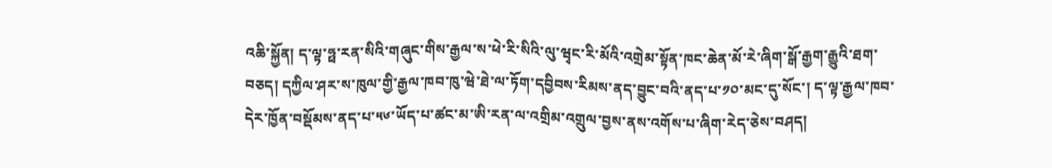འཆི་སྐྱོན། ད་ལྟ་ཧྥ་རན་སིའི་གཞུང་གིས་རྒྱལ་ས་ཕེ་རི་སིའི་ལུ་ཝྭང་རི་མོའི་འགྲེམ་སྟོན་ཁང་ཆེན་མོ་རེ་ཞིག་སྒོ་རྒྱག་རྒྱུའི་ཐག་བཅད། དཀྱིལ་ཤར་ས་ཁུལ་གྱི་རྒྱལ་ཁབ་ཁུ་ཝེ་ཐེ་ལ་ཏོག་དབྱིབས་རིམས་ནད་བྱུང་བའི་ནད་པ་༡༠་མང་དུ་སོང་། ད་ལྟ་རྒྱལ་ཁབ་དེར་ཁྱོན་བསྡོམས་ནད་པ་༥༦་ཡོད་པ་ཚང་མ་ཨི་རན་ལ་འགྲིམ་འགྲུལ་བྱས་ནས་འགོས་པ་ཞིག་རེད་ཅེས་བཤད།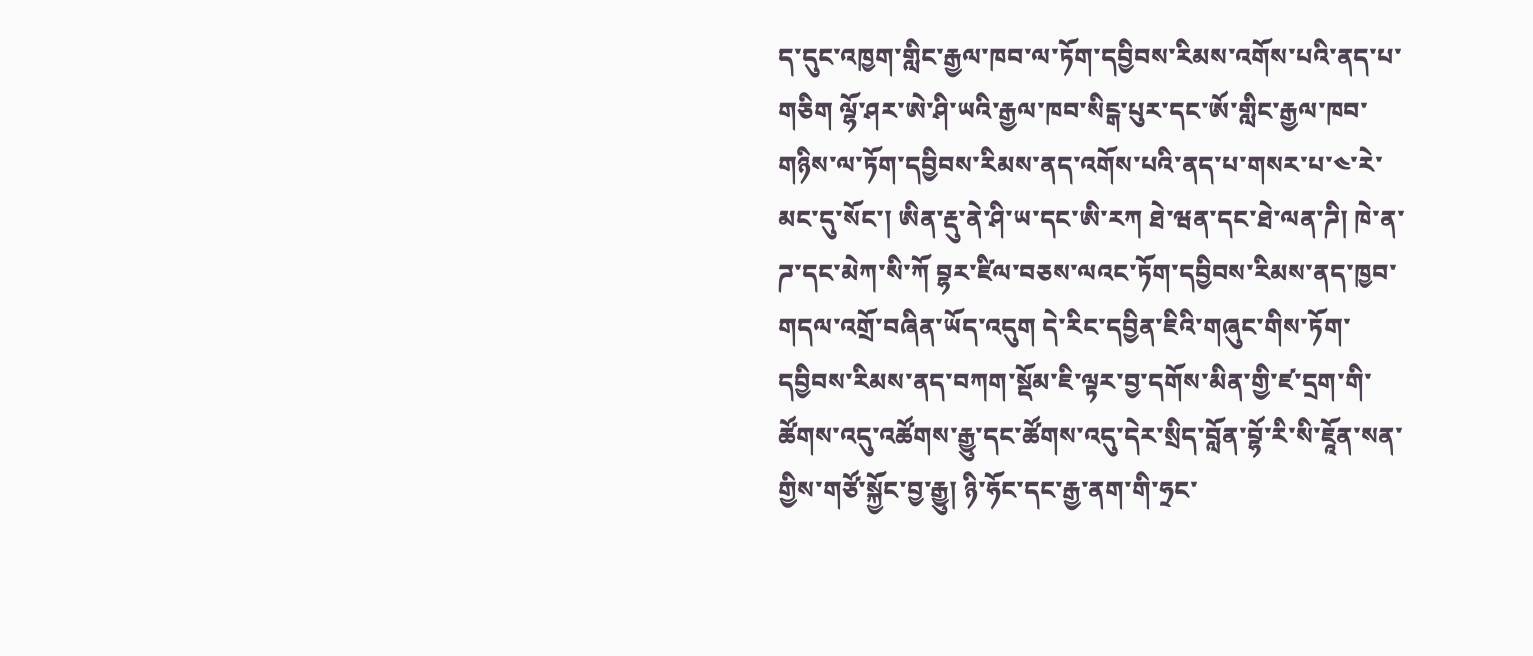ད་དུང་འཁྱག་གླིང་རྒྱལ་ཁབ་ལ་ཏོག་དབྱིབས་རིམས་འགོས་པའི་ནད་པ་གཅིག ལྷོ་ཤར་ཨེ་ཤི་ཡའི་རྒྱལ་ཁབ་སིངྒ་པུར་དང་ཨོ་གླིང་རྒྱལ་ཁབ་གཉིས་ལ་ཏོག་དབྱིབས་རིམས་ནད་འགོས་པའི་ནད་པ་གསར་པ་༤་རེ་མང་དུ་སོང་། ཨིན་རྡུ་ནེ་ཤི་ཡ་དང་ཨི་རཀ ཐེ་ཝན་དང་ཐེ་ལན་ཌི། ཁེ་ན་ཌ་དང་མེཀ་སི་ཀོ བྷར་ཛིལ་བཅས་ལའང་ཏོག་དབྱིབས་རིམས་ནད་ཁྱབ་གདལ་འགྲོ་བཞིན་ཡོད་འདུག དེ་རིང་དབྱིན་ཇིའི་གཞུང་གིས་ཏོག་དབྱིབས་རིམས་ནད་བཀག་སྡོམ་ཇི་ལྟར་བྱ་དགོས་མིན་གྱི་ཛ་དྲག་གི་ཚོགས་འདུ་འཚོགས་རྒྱུ་དང་ཚོགས་འདུ་དེར་སྲིད་བློན་བྷོ་རི་སི་ཇཱོན་སན་གྱིས་གཙོ་སྐྱོང་བྱ་རྒྱུ། ཉི་ཧོང་དང་རྒྱ་ནག་གི་ཧྲང་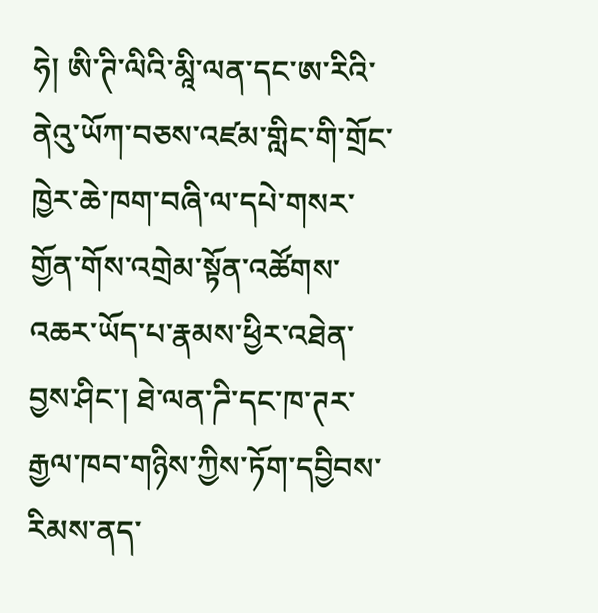ཧེ། ཨི་ཊི་ལིའི་མཱི་ལན་དང་ཨ་རིའི་ནེའུ་ཡོཀ་བཅས་འཛམ་གླིང་གི་གྲོང་ཁྱེར་ཆེ་ཁག་བཞི་ལ་དཔེ་གསར་གྱོན་གོས་འགྲེམ་སྟོན་འཚོགས་འཆར་ཡོད་པ་རྣམས་ཕྱིར་འཐེན་བྱས་ཤིང་། ཐེ་ལན་ཌི་དང་ཁ་ཊར་རྒྱལ་ཁབ་གཉིས་ཀྱིས་ཏོག་དབྱིབས་རིམས་ནད་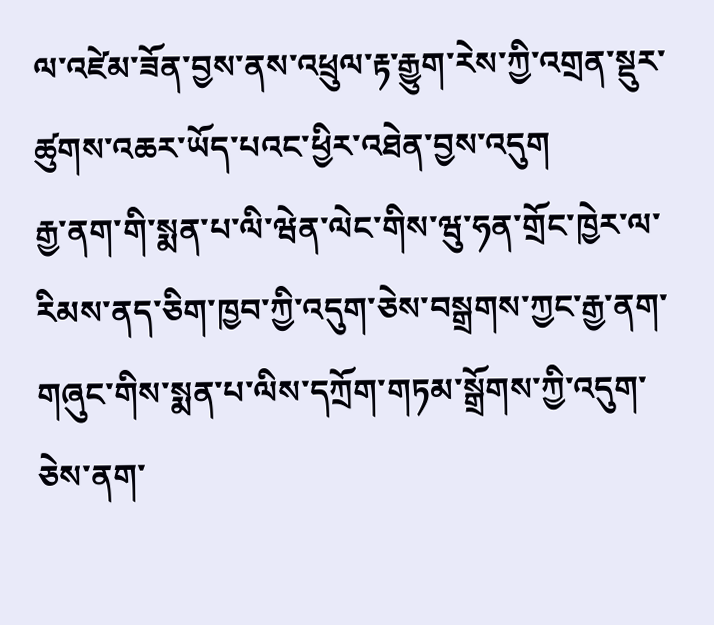ལ་འཛེམ་ཟོན་བྱས་ནས་འཕྲུལ་རྟ་རྒྱུག་རེས་ཀྱི་འགྲན་སྡུར་ཚུགས་འཆར་ཡོད་པའང་ཕྱིར་འཐེན་བྱས་འདུག
རྒྱ་ནག་གི་སྨན་པ་ལི་ཝེན་ལེང་གིས་ཝུ་ཧན་གྲོང་ཁྱེར་ལ་རིམས་ནད་ཅིག་ཁྱབ་ཀྱི་འདུག་ཅེས་བསྒྲགས་ཀྱང་རྒྱ་ནག་གཞུང་གིས་སྨན་པ་ལིས་དཀྲོག་གཏམ་སྒྲོགས་ཀྱི་འདུག་ཅེས་ནག་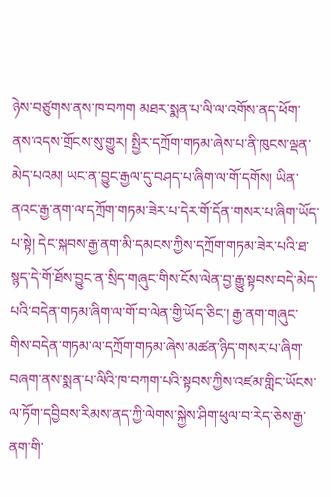ཉེས་བཙུགས་ནས་ཁ་བཀག མཐར་སྨན་པ་ལི་ལ་འགོས་ནད་ཕོག་ནས་འདས་གྲོངས་སུ་གྱུར། སྤྱིར་དཀྲོག་གཏམ་ཞེས་པ་ནི་ཁུངས་ལྡན་མེད་པའམ། ཡང་ན་བྱུང་རྒྱལ་དུ་བཤད་པ་ཞིག་ལ་གོ་དགོས། ཡིན་ནའང་རྒྱ་ནག་ལ་དཀྲོག་གཏམ་ཟེར་པ་དེར་གོ་དོན་གསར་པ་ཞིག་ཡོད་པ་སྟེ། དེང་སྐབས་རྒྱ་ནག་མི་དམངས་ཀྱིས་དཀྲོག་གཏམ་ཟེར་པའི་ཐ་སྙད་དེ་གོ་ཐོས་བྱུང་ན་སྲིད་གཞུང་གིས་ངོས་ལེན་བྱ་རྒྱུ་སྟབས་བདེ་མེད་པའི་བདེན་གཏམ་ཞིག་ལ་གོ་བ་ལེན་གྱི་ཡོད་ཅིང་། རྒྱ་ནག་གཞུང་གིས་བདེན་གཏམ་ལ་དཀྲོག་གཏམ་ཞེས་མཚན་ཉིད་གསར་པ་ཞིག་བཞག་ནས་སྨན་པ་ལིའི་ཁ་བཀག་པའི་སྟབས་ཀྱིས་འཛམ་གླིང་ཡོངས་ལ་ཏོག་དབྱིབས་རིམས་ནད་ཀྱི་ལེགས་སྐྱེས་ཤིག་ཕུལ་བ་རེད་ཅེས་རྒྱ་ནག་གི་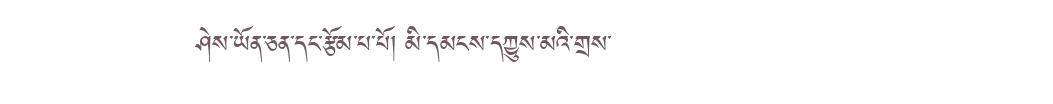ཤེས་ཡོན་ཅན་དང་རྩོམ་པ་པོ། མི་དམངས་དཀྱུས་མའི་གྲས་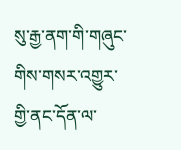སུ་རྒྱ་ནག་གི་གཞུང་གིས་གསར་འགྱུར་གྱི་ནང་དོན་ལ་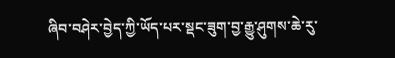ཞིབ་བཤེར་བྱེད་ཀྱི་ཡོད་པར་སྡང་ཟུག་བྱ་རྒྱུ་ཤུགས་ཆེ་རུ་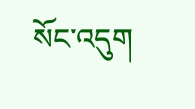སོང་འདུག